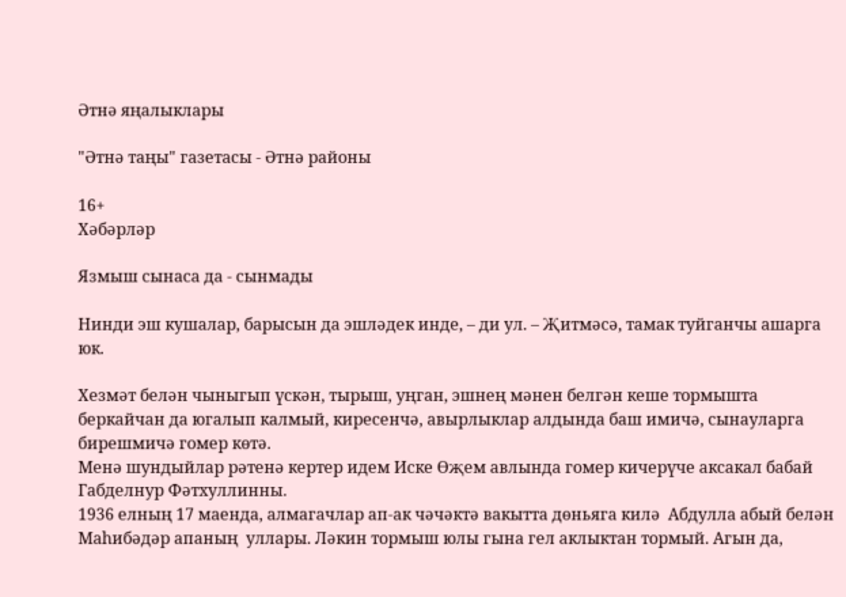Әтнә яңалыклары

"Әтнә таңы" газетасы - Әтнә районы

16+
Хәбәрләр

Язмыш сынаса да - сынмады

Нинди эш кушалар, барысын да эшләдек инде, – ди ул. – Җитмәсә, тамак туйганчы ашарга юк.

Хезмәт белән чыныгып үскән, тырыш, уңган, эшнең мәнен белгән кеше тормышта беркайчан да югалып калмый, киресенчә, авырлыклар алдында баш имичә, сынауларга бирешмичә гомер көтә.
Менә шундыйлар рәтенә кертер идем Иске Өҗем авлында гомер кичерүче аксакал бабай Габделнур Фәтхуллинны.
1936 елның 17 маенда, алмагачлар ап-ак чәчәктә вакытта дөньяга килә  Абдулла абый белән  Маһибәдәр апаның  уллары. Ләкин тормыш юлы гына гел аклыктан тормый. Агын да,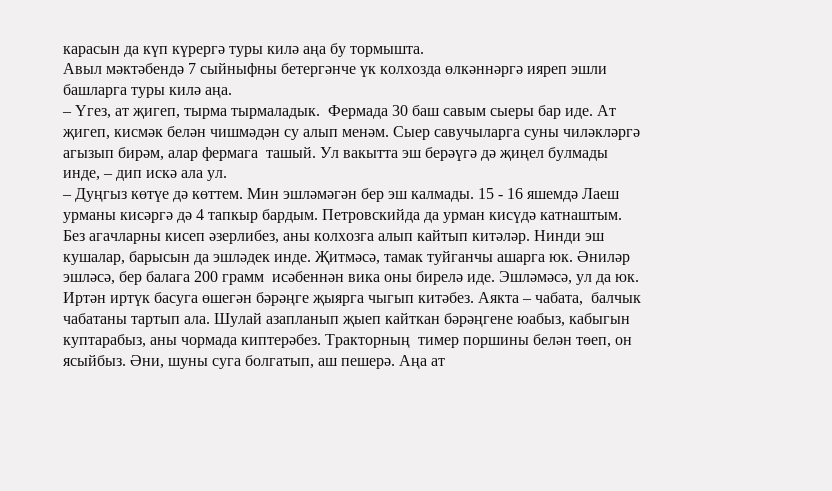карасын да күп күрергә туры килә аңа бу тормышта.
Авыл мәктәбендә 7 сыйныфны бетергәнче үк колхозда өлкәннәргә ияреп эшли башларга туры килә аңа.
– Үгез, ат җигеп, тырма тырмаладык.  Фермада 30 баш савым сыеры бар иде. Ат җигеп, кисмәк белән чишмәдән су алып менәм. Сыер савучыларга суны чиләкләргә агызып бирәм, алар фермага  ташый. Ул вакытта эш берәүгә дә җиңел булмады инде, – дип искә ала ул.
– Дуңгыз көтүе дә көттем. Мин эшләмәгән бер эш калмады. 15 - 16 яшемдә Лаеш урманы кисәргә дә 4 тапкыр бардым. Петровскийда да урман кисүдә катнаштым. Без агачларны кисеп әзерлибез, аны колхозга алып кайтып китәләр. Нинди эш кушалар, барысын да эшләдек инде. Җитмәсә, тамак туйганчы ашарга юк. Әниләр эшләсә, бер балага 200 грамм  исәбеннән вика оны бирелә иде. Эшләмәсә, ул да юк.  Иртән иртүк басуга өшегән бәрәңге җыярга чыгып китәбез. Аякта – чабата,  балчык чабатаны тартып ала. Шулай азапланып җыеп кайткан бәрәңгене юабыз, кабыгын куптарабыз, аны чормада киптерәбез. Тракторның  тимер поршины белән төеп, он ясыйбыз. Әни, шуны суга болгатып, аш пешерә. Аңа ат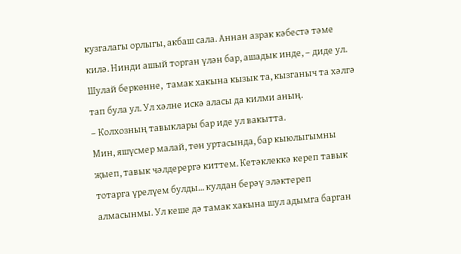кузгалагы орлыгы, акбаш сала. Аннан азрак кәбестә тәме килә. Нинди ашый торган үлән бар, ашадык инде, – диде ул.
Шулай беркөнне,  тамак хакына кызык та, кызганыч та хәлгә тап була ул. Ул хәлне искә аласы да килми аның.
– Колхозның тавыклары бар иде ул вакытта.
Мин, яшүсмер малай, төн уртасында, бар кыюлыгымны җыеп, тавык чәлдерергә киттем. Кетәклеккә кереп тавык тотарга үрелүем булды... кулдан берәү эләктереп алмасынмы. Ул кеше дә тамак хакына шул адымга барган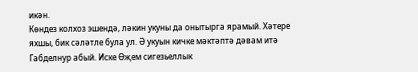икән.
Көндез колхоз эшендә, ләкин укуны да онытырга ярамый. Хәтере яхшы, бик сәләтле була ул. Ә укуын кичке мәктәптә дәвам итә Габделнур абый. Иске Өҗем сигезьеллык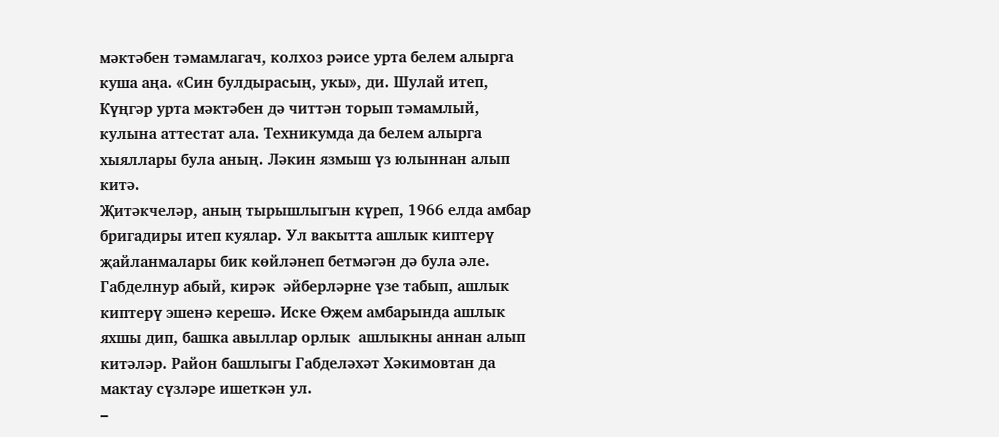мәктәбен тәмамлагач, колхоз рәисе урта белем алырга куша аңа. «Син булдырасың, укы», ди. Шулай итеп, Күңгәр урта мәктәбен дә читтән торып тәмамлый, кулына аттестат ала. Техникумда да белем алырга хыяллары була аның. Ләкин язмыш үз юлыннан алып китә.
Җитәкчеләр, аның тырышлыгын күреп, 1966 елда амбар бригадиры итеп куялар. Ул вакытта ашлык киптерү җайланмалары бик көйләнеп бетмәгән дә була әле.  Габделнур абый, кирәк  әйберләрне үзе табып, ашлык киптерү эшенә керешә. Иске Өҗем амбарында ашлык яхшы дип, башка авыллар орлык  ашлыкны аннан алып китәләр. Район башлыгы Габделәхәт Хәкимовтан да мактау сүзләре ишеткән ул.
–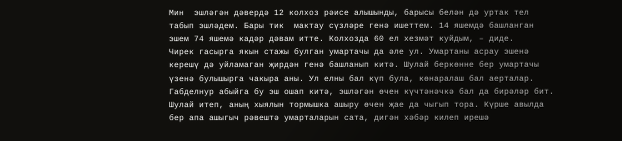Мин  эшләгән дәвердә 12 колхоз рәисе алышынды, барысы белән дә уртак тел табып эшләдем. Бары тик  мактау сүзләре генә ишеттем. 14 яшемдә башланган эшем 74 яшемә кадәр дәвам итте. Колхозда 60 ел хезмәт куйдым, – диде.
Чирек гасырга якын стажы булган умартачы да әле ул. Умартаны асрау эшенә керешү дә уйламаган җирдән генә башланып китә. Шулай беркөнне бер умартачы үзенә булышырга чакыра аны. Ул елны бал күп була, көнаралаш бал аерталар. Габделнур абыйга бу эш ошап китә, эшләгән өчен күчтәнәчкә бал да бирәләр бит. Шулай итеп, аның хыялын тормышка ашыру өчен җае да чыгып тора. Күрше авылда бер апа ашыгыч рәвештә умарталарын сата, дигән хәбәр килеп ирешә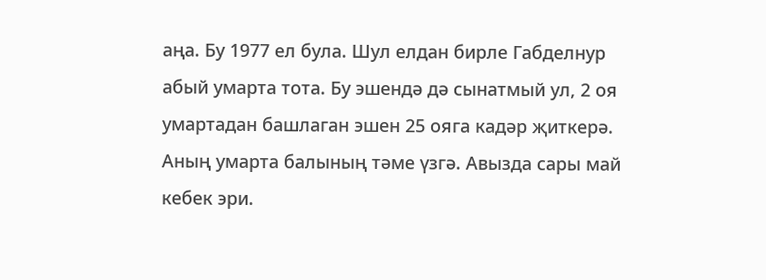аңа. Бу 1977 ел була. Шул елдан бирле Габделнур абый умарта тота. Бу эшендә дә сынатмый ул, 2 оя умартадан башлаган эшен 25 ояга кадәр җиткерә.  Аның умарта балының тәме үзгә. Авызда сары май кебек эри.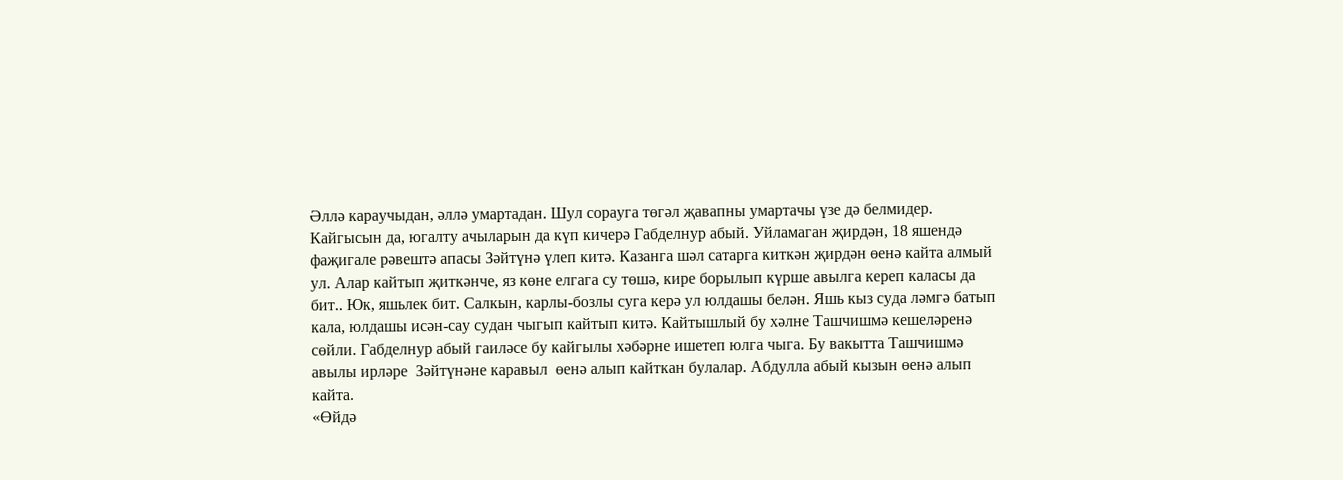Әллә караучыдан, әллә умартадан. Шул сорауга төгәл җавапны умартачы үзе дә белмидер.
Кайгысын да, югалту ачыларын да күп кичерә Габделнур абый. Уйламаган җирдән, 18 яшендә фаҗигале рәвештә апасы Зәйтүнә үлеп китә. Казанга шәл сатарга киткән җирдән өенә кайта алмый ул. Алар кайтып җиткәнче, яз көне елгага су төшә, кире борылып күрше авылга кереп каласы да бит.. Юк, яшьлек бит. Салкын, карлы-бозлы суга керә ул юлдашы белән. Яшь кыз суда ләмгә батып кала, юлдашы исән-сау судан чыгып кайтып китә. Кайтышлый бу хәлне Ташчишмә кешеләренә сөйли. Габделнур абый гаиләсе бу кайгылы хәбәрне ишетеп юлга чыга. Бу вакытта Ташчишмә авылы ирләре  Зәйтүнәне каравыл  өенә алып кайткан булалар. Абдулла абый кызын өенә алып кайта.
«Өйдә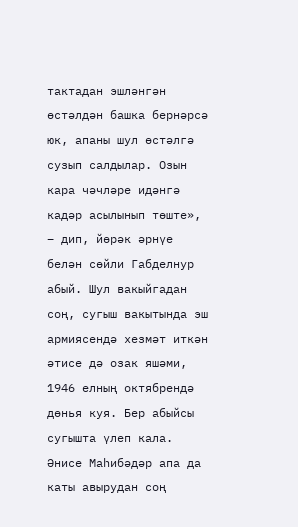тактадан эшләнгән өстәлдән башка бернәрсә юк, апаны шул өстәлгә сузып салдылар. Озын кара чәчләре идәнгә кадәр асылынып төште», – дип, йөрәк әрнүе белән сөйли Габделнур абый. Шул вакыйгадан соң, сугыш вакытында эш армиясендә хезмәт иткән әтисе дә озак яшәми, 1946 елның октябрендә дөнья куя. Бер абыйсы сугышта үлеп кала. Әнисе Маһибәдәр апа да каты авырудан соң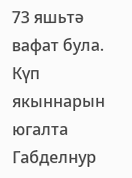73 яшьтә вафат була.
Күп якыннарын югалта Габделнур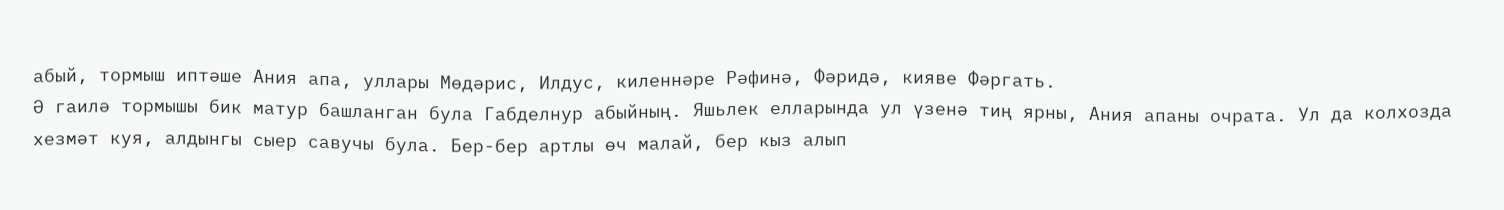абый, тормыш иптәше Ания апа, уллары Мөдәрис, Илдус, киленнәре Рәфинә, Фәридә, кияве Фәргать.
Ә гаилә тормышы бик матур башланган була Габделнур абыйның. Яшьлек елларында ул үзенә тиң ярны, Ания апаны очрата. Ул да колхозда хезмәт куя, алдынгы сыер савучы була. Бер-бер артлы өч малай, бер кыз алып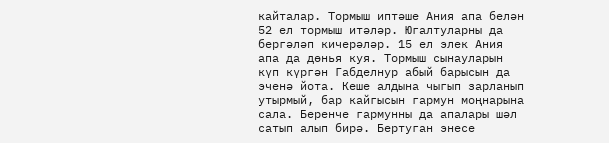кайталар. Тормыш иптәше Ания апа белән 52 ел тормыш итәләр. Югалтуларны да бергәләп кичерәләр. 15 ел элек Ания апа да дөнья куя. Тормыш сынауларын күп күргән Габделнур абый барысын да эченә йота. Кеше алдына чыгып зарланып утырмый, бар кайгысын гармун моңнарына сала. Беренче гармунны да апалары шәл сатып алып бирә. Бертуган энесе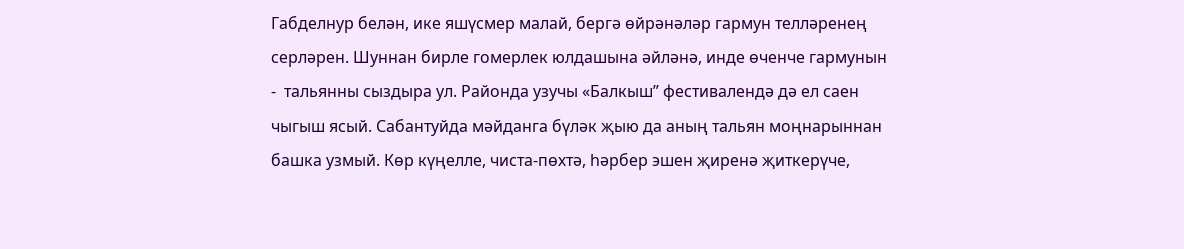Габделнур белән, ике яшүсмер малай, бергә өйрәнәләр гармун телләренең серләрен. Шуннан бирле гомерлек юлдашына әйләнә, инде өченче гармунын -  тальянны сыздыра ул. Районда узучы «Балкыш” фестивалендә дә ел саен чыгыш ясый. Сабантуйда мәйданга бүләк җыю да аның тальян моңнарыннан башка узмый. Көр күңелле, чиста-пөхтә, һәрбер эшен җиренә җиткерүче,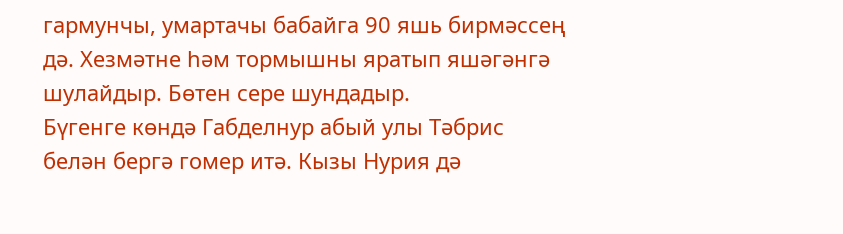гармунчы, умартачы бабайга 90 яшь бирмәссең дә. Хезмәтне һәм тормышны яратып яшәгәнгә шулайдыр. Бөтен сере шундадыр.
Бүгенге көндә Габделнур абый улы Тәбрис белән бергә гомер итә. Кызы Нурия дә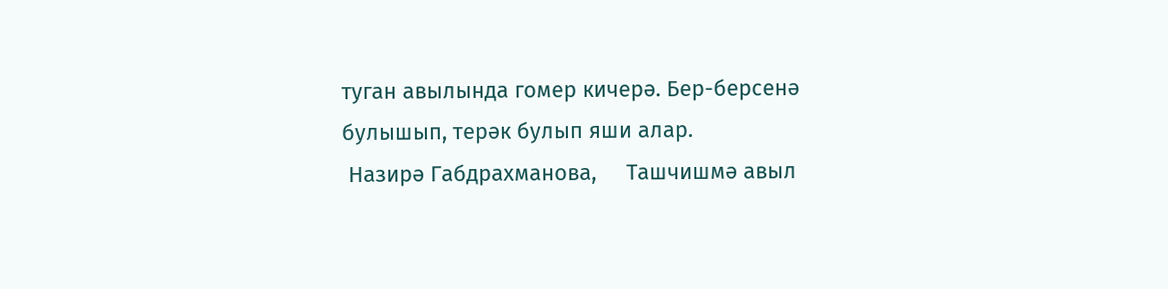туган авылында гомер кичерә. Бер-берсенә булышып, терәк булып яши алар.
 Назирә Габдрахманова,     Ташчишмә авыл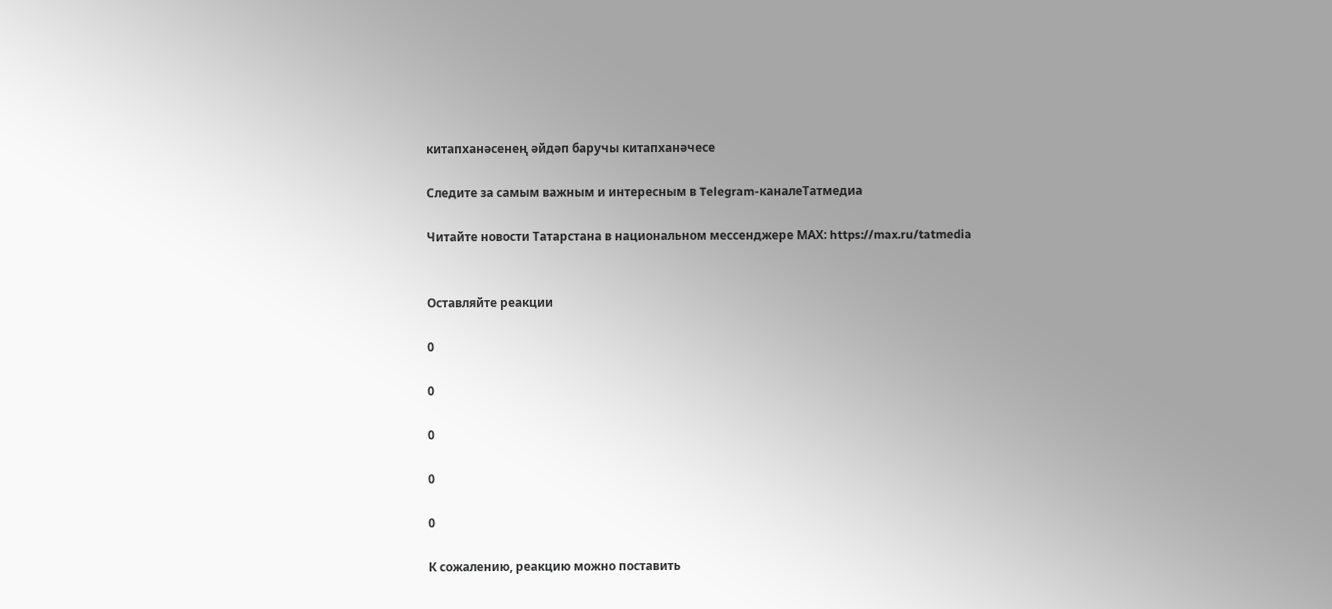китапханәсенең әйдәп баручы китапханәчесе

Следите за самым важным и интересным в Telegram-каналеТатмедиа

Читайте новости Татарстана в национальном мессенджере MАХ: https://max.ru/tatmedia


Оставляйте реакции

0

0

0

0

0

К сожалению, реакцию можно поставить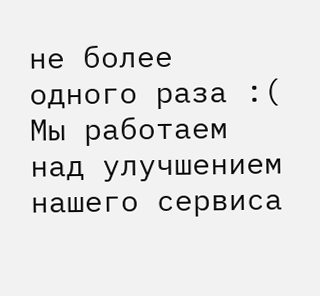не более одного раза :(
Мы работаем над улучшением нашего сервиса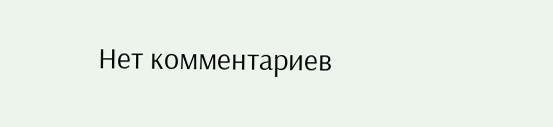Нет комментариев